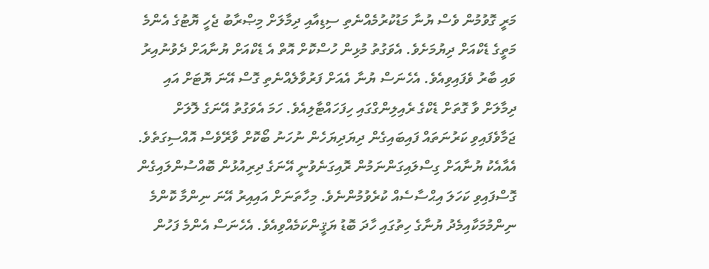މަރީ ގޮވުމުން ވެސް ޔުނާ މަޑުކުރުމެއްނެތި ސިޑިއާއި ދިމާލަށް މިޞްރާބު ޖެހީ ޔޮޓުގެ އެންމެ މަތީގެ ޑެކްއަށް ދިޔުމަށެވެ. އެވަގުތު މުޅިން ހުސްކޮށް އޮތް އެ ޑެކްއަށް ޔުނާއަށް ދެވުނުއިރު ވައި ބާރު ވެފައިވިއެވެ. އެހެނަސް ޔުނާ އެއަށް ފަރުވާލެއްނެތި ގޮސް އޭނަ ޔޮޓަށް އައި ދިމާލަށް ވާ ގޮތަށް ޑެކްގެ ރެއިލިންގްގައި ހިފަހައްޓާލިއެވެ. ހަމަ އެވަގުތު އޭނަގެ ލޮލަށް ޖަމާވެފައިވި ކަރުނަތައް ފައިބައިގެން ދިޔަދިޔަހެން ނުހަނު ބޯކޮށް ވާރޭވެސް އޮއްސިގަތެވެ. އެއާއެކު ޔުނާއަށް ގިސްލައިގަންނަމުން ރޮއިގަނެވުނީ އޭނަގެ ދިރިއުޅުން ބޮއްސުންލައިގެން ގޮސްފައިވި ކަހަލަ އިޙްސާސެއް ކުރެވުމުންނެވެ. މިހާތަނަށް އައިއިރު އޭނަ ނިންމާ ކޮންމެ ނިންމުމަކާއިމެދު ޔުނާގެ ހިތުގައި ހާދަ ބޮޑު ޔަޤީންކަމެއްވިއެވެ. އެހެނަސް އެންމެ ފަހުން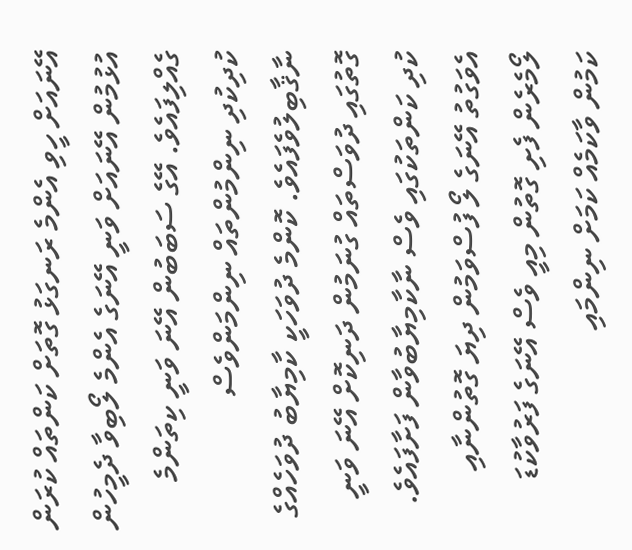އޭނައަށް ހީވި އެންމެ ރަނގަޅު ގޮތަށް ކަންތައް ކުރަން އުޅުމުން އޭނައަށް ވަނީ އޭނަގެ އެންމެ ލޯބިވާ ދެމީހުން ގެއްލިފައެވެ. އޭގެ ސަބަބުން އޭނަ ވަނީ ކިތަންމެ ކުދިކުދި ނިންމުންތައް ނިންމަންވެސް ނާޤާބިލުވެފައެވެ. ކޮންމެ ދުވަހަކީ ކާމިޔާބު ދުވަހެއްގެ ގޮތުގައި ދުވަސްތައް ގުނަމުން ދަނިކޮށް އޭނަ ވަނީ ކުދި ކަންތަކުގައި ވެސް ނާކާމިޔާބުވާން ފަށާފައެވެ. އެވަގުތު އޭނަގެ ލޯ ފުސްވަމުން ދިޔަ ގޮތުންނާއި ލޯމެރެން ފެށި ގޮތުން މިއީ ވެސް އޭނަގެ ފަރުވާކުޑަ ކަމުން ވާކަމެއް ކަމަށް ނިންމައި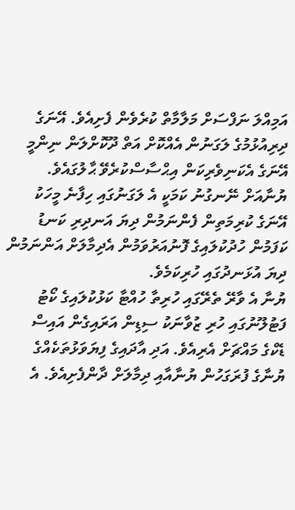އަމިއްލަ ނަފްސަށް މަލާމާތް ކުރެވެން ފެށިއެވެ. އޭނަގެ ދިރިއުޅުމުގެ ލަގަނުން އެއްކޮށް އަތް ދޫކޮށްލަން ނިންމީ އޭނަގެ އެކަނިވެރިކަން އިޙްސާސްކުރެވޭ ޙާލުގައެވެ. ޔުނާއަށް ނޭނގުނު ކަމަކީ އެ ލަގަނުގައި ހިފާނެ މީހަކު އޭނަގެ ކުރިމަތިން ފެންނަމުން ދިޔަ އަނދިރި ކަނޑު ކަފަމުން ހުދުކުލައިގެ ފޮނުއަރުވަމުން އެދިމާލަށް އަންނަމުން ދިޔަ އުޅަނދުގައި ހުރިކަމެވެ.
ޔުނާ އެ ވާރޭ ތެރޭގައި ހުރިތާ ހުއްޓާ ކަޅުކުލައިގެ ކޯޓު ފަޓުލޫނުގައި ހުރި ޒުވާނަކު ސިޑިން އަރައިގެން އައިސް ޑެކްގެ މައްޗަށް އެރިއެވެ. އަދި އާދައިގެ ފިޔަވަޅުތަކެއްގެ ޔުނާގެ ފުރަގަހުން ޔުނާއާއި ދިމާލަށް ދާންފެށިއެވެ. އެ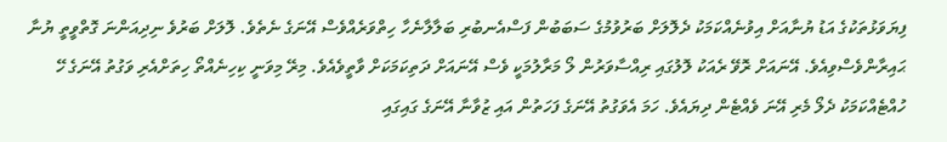ފިޔަވަޅުތަކުގެ އަޑު ޔުނާއަށް އިވުނެއްކަމަކު ދެލޮލަށް ބަރުވުމުގެ ސަބަބުން ފަސްއެނބުރި ބަލާލާނެހާ ހިތްވަރެއްވެސް އޭނަގެ ނެތެވެ. ލޮލަށް ބަރުވެ ނިދިއަންނަ ގޮތްވީތީ ޔުނާ ޙައިރާންވެސްވިއެވެ. އޭނައަށް ރޮވޭ ރެއަކު ލޮލުގައި ރިއްސާވަރުން ލޯ މަރާލުމަކީ ވެސް އޭނައަށް ދަތިކަމަކަށް ވާތީވެއެވެ. މިރޭ މިވަނީ ކިހިނެއްތޯ ހިތަށްއެރި ވަގުތު އޭނަގެ ހޭ ހުއްޓެއްކަމަކު ދެލޯ މެރި އޭނަ ވެއްޓެން ދިޔައެވެ. ހަމަ އެވަގުތު އޭނަގެ ފަހަތުން އައި ޒުވާނާ އޭނަގެ ގައިގައި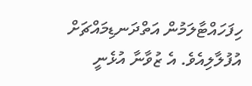ހިފަހައްޓާލަމުން އަތްދަނޑިމައްޗަށް އުފުލާލިއެވެ. އެ ޒުވާނާ އުޅެނީ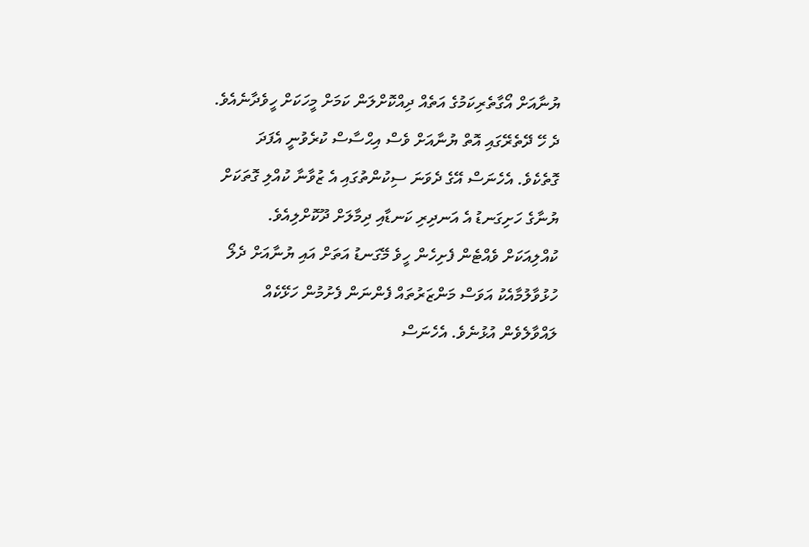ޔުނާއަށް އޯގާތެރިކަމުގެ އަތެއް ދިއްކޮށްލަން ކަމަށް މީހަކަށް ހީވެދާނެއެވެ. ދެ ހޭ ދޭތެރޭގައި އޮތް ޔުނާއަށް ވެސް އިޙްސާސް ކުރެވުނީ އެފަދަ ގޮތެކެވެ. އެހެނަސް އޭގެ ދެވަނަ ސިކުންތުގައި އެ ޒުވާނާ ކުއްލި ގޮތަކަށް ޔުނާގެ ހަށިގަނޑު އެ އަނދިރި ކަނޑާއި ދިމާލަށް ދޫކޮށްލިއެވެ. ކުއްލިއަކަށް ވެއްޓެން ފެށިހެން ހީވެ މޭގަނޑު އަތަށް އައި ޔުނާއަށް ދެލޯ ހުޅުވާލުމާއެކު އަވަސް މަންޒަރުތައް ފެންނަން ފެށުމުން ހަޅޭކެއް ލައްވާލެވެން އުޅުނެވެ. އެހެނަސް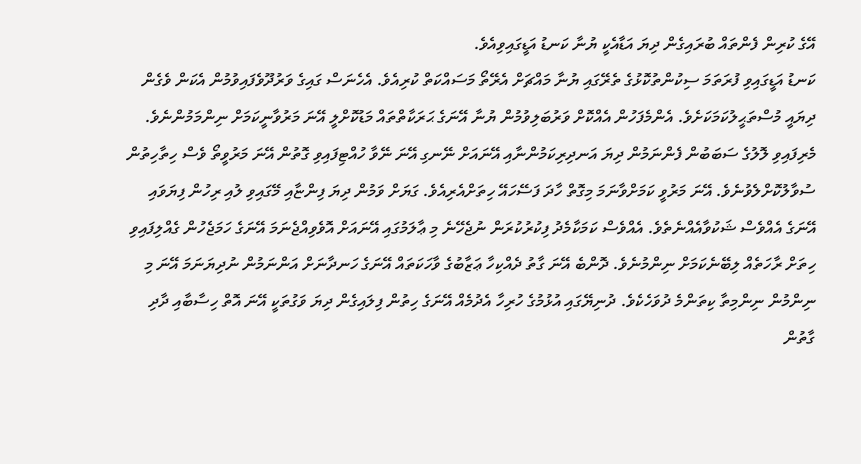އޭގެ ކުރިން ފެންތައް ބުރައިގެން ދިޔަ އަޑާއެކީ ޔުނާ ކަނޑު އަޑީގައިވިއެވެ.
ކަނޑު އަޑީގައިވި ފުރަތަމަ ސިކުންތުކޮޅުގެ ތެރޭގައި ޔުނާ މައްޗަށް އެރޭތޯ މަސައްކަތް ކުރިއެވެ. އެހެނަސް ގައިގެ ވަރުދޫވެފައިވުމުން އެކަން ވެގެން ދިޔައީ މުސްތަޙީލުކަމަކަށެވެ. އެންމެފަހުން އެއްކޮށް ވަރުބަލިވުމުން ޔުނާ އޭނަގެ ޙަރަކާތްތައް މަޑުކޮށްލީ އޭނަ މަރުވާނީކަމަށް ނިންމަމުންނެވެ. މެރިފައިވި ލޮލުގެ ސަބަބުން ފެންނަމުން ދިޔަ އަނދިރިކަމުންނާއި އޭނައަށް ނޭނގި އޭނަ ނޭވާ ހުއްޓިފައިވި ގޮތުން އޭނަ މަރުވީތޯ ވެސް ހިތާހިތުން ސުވާލުކޮށްލެވުނެވެ. އޭނަ މަރުވީ ކަމަށްވާނަމަ މިގޮތް ހާދަ ފަސޭހައޭ ހިތަށްއެރިއެވެ. ގަޔަށް ވަމުން ދިޔަ ފިންޏާއި މޭގައިވި ލުއި ރިހުން ފިޔަވައި އޭނަގެ އެއްވެސް ޝަކުވާއެއްނެތެވެ. އެއްވެސް ކަމަކާމެދު ފިކުރުކުރަން ނުޖެހޭނެ މި ޢާލަމުގައި އޭނައަށް އޮވެވިއްޖެނަމަ އޭނަގެ ހަމަޖެހުން ގެއްލިފައިވި ހިތަށް ރާހަތެއް ލިބޭނެކަމަށް ނިންމުނެވެ. ދޮންބެ އޭނަ ގާތު ދެއްކިހާ ޢަޒާބުގެ ވާހަކަތައް އޭނަގެ ހަނދާނަށް އަންނަމުން ނުދިޔަނަމަ އޭނަ މި ނިންމުން ނިންމިތާ ކިތަންމެ ދުވަހެކެވެ. ދުނިޔޭގައި އުޅުމުގެ ހުރިހާ އެދުމެއް އޭނަގެ ހިތުން ފިލައިގެން ދިޔަ ވަގުތަކީ އޭނަ އޮތް ހިސާބާއި ދާދި ގާތުން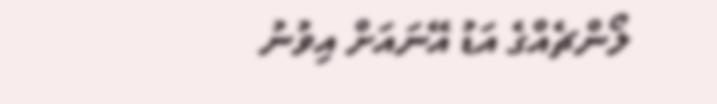ލޯންޗެއްގެ އަޑު އޭނައަށް އިވުނު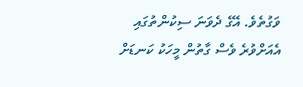ވަގުތެވެ. އޭގެ ދެވަނަ ސިކުންތުގައި އެއަށްވުރެ ވެސް ގާތުން މީހަކު ކަނޑަށް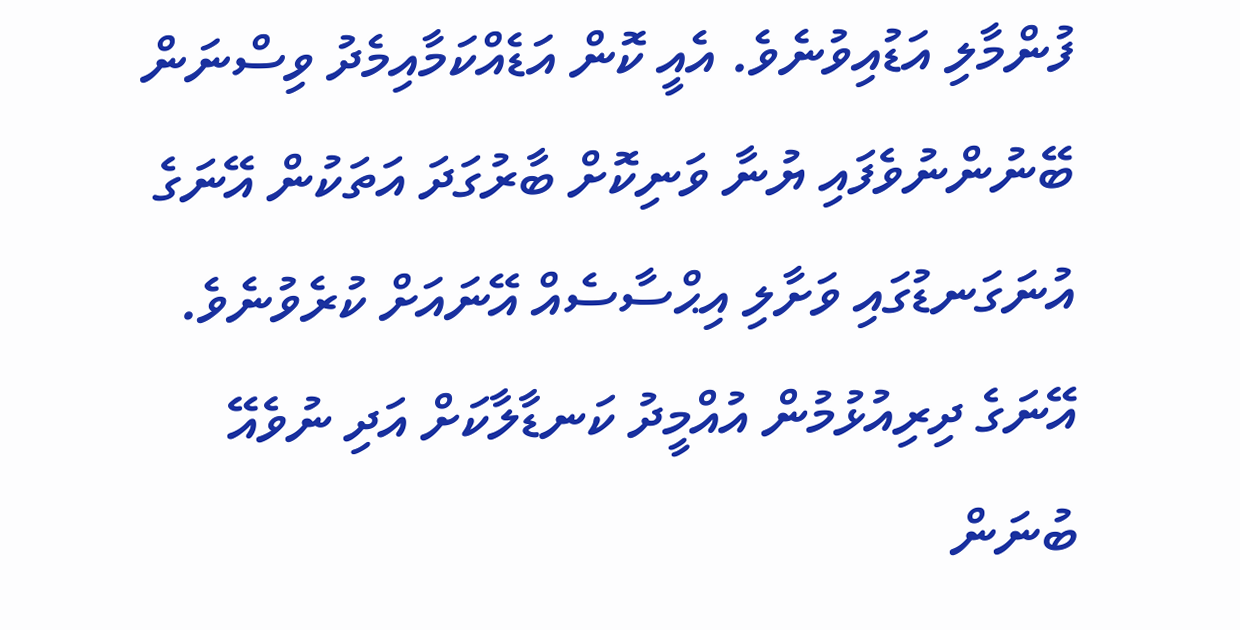ފުންމާލި އަޑުއިވުނެވެ. އެއީ ކޮން އަޑެއްކަމާއިމެދު ވިސްނަން ބޭނުންނުވެފައި ޔުނާ ވަނިކޮށް ބާރުގަދަ އަތަކުން އޭނަގެ އުނަގަނޑުގައި ވަށާލި އިޙްސާސެއް އޭނައަށް ކުރެވުނެވެ. އޭނަގެ ދިރިއުޅުމުން އުއްމީދު ކަނޑާލާކަށް އަދި ނުވެއޭ ބުނަން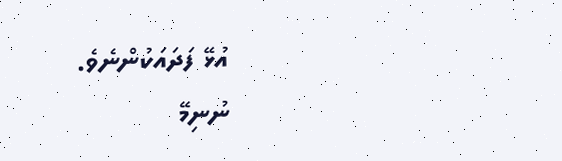އުޅޭ ފަދައަކުންނެވެ.
ނުނިމޭ